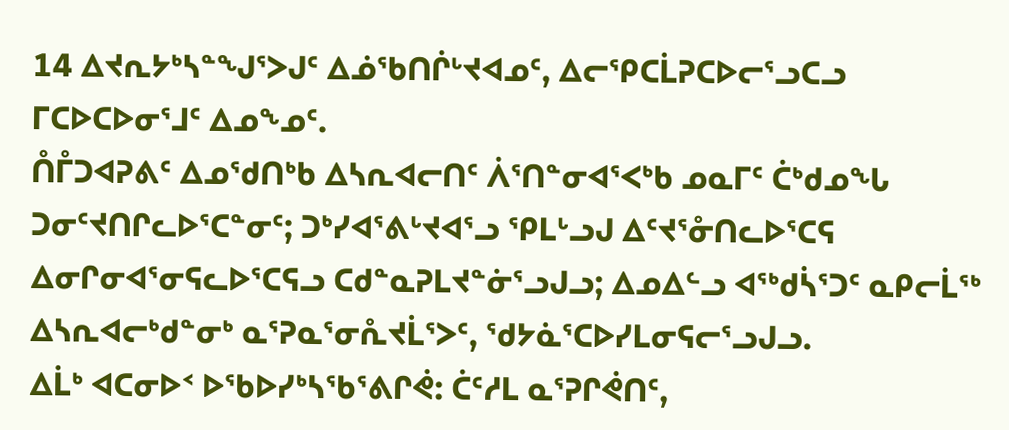14 ᐃᔪᕆᔭᒃᓴᓐᖑᕐᐳᒍᑦ ᐃᓅᖃᑎᒌᒡᔪᐊᓄᑦ, ᐃᓕᕿᑕᒫᕈᑕᐅᓕᕐᓗᑕᓗ ᒥᑕᐅᑕᐅᓂᕐᒧᑦ ᐃᓄᖕᓄᑦ.
ᑍᒤᑐᐊᕈᕕᑦ ᐃᓄᖁᑎᒃᑲ ᐃᓴᕆᐊᓕᑎᑦ ᐲᕐᑎᓐᓂᐊᕐᐸᒃᑲ ᓄᓇᒥᑦ ᑖᒃᑯᓄᖓ ᑐᓂᑦᔪᑎᒋᓚᐅᕐᑕᓐᓂᑦ; ᑐᒃᓯᐊᕐᕕᒡᔪᐊᕐᓗ ᕿᒪᒡᓗᒍ ᐃᑦᔪᕐᓁᑎᓚᐅᕐᑕᕋ ᐃᓂᒋᓂᐊᕐᓂᕋᓚᐅᕐᑕᕋᓗ ᑕᑯᓐᓇᕈᒪᔪᓐᓃᕐᓗᒍᓗ; ᐃᓄᐃᓪᓗ ᐊᖅᑯᓵᕐᑐᑦ ᓇᑭᓕᒫᖅ ᐃᓴᕆᐊᓕᒃᑯᓐᓂᒃ ᓇᕐᕈᓇᕐᓂᕅᔪᒫᕐᐳᑦ, ᖁᔭᓈᕐᑕᐅᓯᒪᓂᕋᓕᕐᓗᒍᓗ.
ᐃᒫᒃ ᐊᑕᓂᐅᑉ ᐅᖃᐅᓯᒃᓴᖃᕐᕕᒋᕚ: ᑖᑦᓱᒪ ᓇᕐᕈᒋᕚᑎᑦ,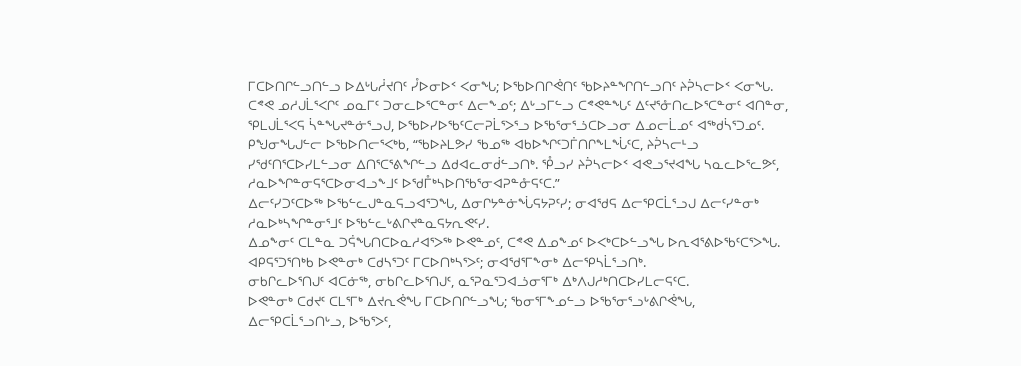ᒥᑕᐅᑎᒋᓪᓗᑎᓪᓗ ᐅᐃᒡᒐᓲᔪᑎᑦ ᓮᐅᓂᐅᑉ ᐸᓂᖓ; ᐅᖃᐅᑎᒋᕚᑎᑦ ᖃᐅᔨᓐᖏᑎᓪᓗᑎᑦ ᔨᕉᓴᓕᐅᑉ ᐸᓂᖓ.
ᑕᕝᕙ ᓄᓱᒍᒫᕐᐸᒋᑦ ᓄᓇᒥᑦ ᑐᓂᓚᐅᕐᑕᓐᓂᑦ ᐃᓕᖕᓄᑦ; ᐃᒡᓗᒥᓪᓗ ᑕᕝᕙᓐᖓᑦ ᐃᑦᔪᕐᓁᑎᓚᐅᕐᑕᓐᓂᑦ ᐊᑎᓐᓂ, ᕿᒪᒍᒫᕐᐸᕋ ᓵᓐᖓᔪᓐᓃᕐᓗᒍ, ᐅᖃᐅᓯᐅᖃᑦᑕᓕᕈᒫᕐᐳᕐᓗ ᐅᖃᕐᓂᕐᓘᑕᐅᓗᓂ ᐃᓄᓕᒫᓄᑦ ᐊᖅᑯᓵᕐᑐᓄᑦ.
ᑭᖑᓂᖓᒍᓪᓕ ᐅᖃᐅᑎᓕᕐᐸᒃᑲ, “ᖃᐅᔨᒪᕗᓯ ᖃᓄᖅ ᐊᑲᐅᖏᑦᑐᒦᑎᒋᖕᒪᖔᑦᑕ, ᔨᕉᓴᓕᒻᓗ ᓯᖁᑦᑎᕐᑕᐅᓯᒪᓪᓗᓂ ᐃᑎᕐᑕᕐᕕᖏᓪᓗ ᐃᑯᐊᓚᓂᑰᓪᓗᑎᒃ. ᕾᓗᓯ ᔨᕉᓴᓕᐅᑉ ᐊᕙᓗᕐᔪᐊᖓ ᓴᓇᓚᐅᕐᓚᕗᑦ, ᓱᓇᐅᖏᓐᓂᕋᕐᑕᐅᓂᐊᓗᖕᒧᑦ ᐅᖁᒤᒃᓴᐅᑎᖃᕐᓂᐊᕈᓐᓁᕋᑦᑕ.”
ᐃᓕᑦᓯᑐᑦᑕᐅᖅ ᐅᖃᓪᓚᒍᓐᓇᕋᓗᐊᕐᑐᖓ, ᐃᓂᒋᔭᓐᓃᖔᕋᔭᕈᑦᓯ; ᓂᐊᖁᕋ ᐃᓕᕿᑕᒫᕐᓗᒍ ᐃᓕᑦᓯᓐᓂᒃ ᓱᓇᐅᒃᓴᖏᓐᓂᕐᒧᑦ ᐅᖃᓪᓚᒡᕕᒋᔪᓐᓇᕋᔭᕆᕙᑦᓯ.
ᐃᓄᖕᓂᑦ ᑕᒪᓐᓇ ᑐᕌᖓᑎᑕᐅᓇᓱᐊᕐᐳᖅ ᐅᕙᓐᓄᑦ, ᑕᕝᕙ ᐃᓄᖕᓄᑦ ᐅᐸᒃᑕᐅᓪᓗᖓ ᐅᕆᐊᕐᕕᐅᖃᑦᑕᕐᐳᖓ.
ᐊᑭᕋᕐᑐᕐᑎᒃᑲ ᐅᕙᓐᓂᒃ ᑕᑯᓴᕐᑐᑦ ᒥᑕᐅᑎᒃᓴᕐᐳᑦ; ᓂᐊᖁᕐᒥᖕᓂᒃ ᐃᓕᕿᓴᒫᕐᓗᑎᒃ.
ᓂᑲᒋᓚᐅᕐᑎᒍᑦ ᐊᑕᓃᖅ, ᓂᑲᒋᓚᐅᕐᑎᒍᑦ, ᓇᕐᕈᓇᕐᑐᐊᓘᓂᕐᒥᒃ ᐃᒃᐱᒍᓱᒃᑎᑕᐅᓯᒪᓕᕋᑦᑕ.
ᐅᕙᓐᓂᒃ ᑕᑯᔪᑦ ᑕᒪᕐᒥᒃ ᐃᔪᕆᕚᖓ ᒥᑕᐅᑎᒋᓪᓗᖓ; ᖃᓂᕐᒥᖕᓄᓪᓗ ᐅᖃᕐᓂᕐᓗᒡᕕᒋᕚᖓ, ᐃᓕᕿᑕᒫᕐᓗᑎᒡᓗ, ᐅᖃᕐᐳᑦ,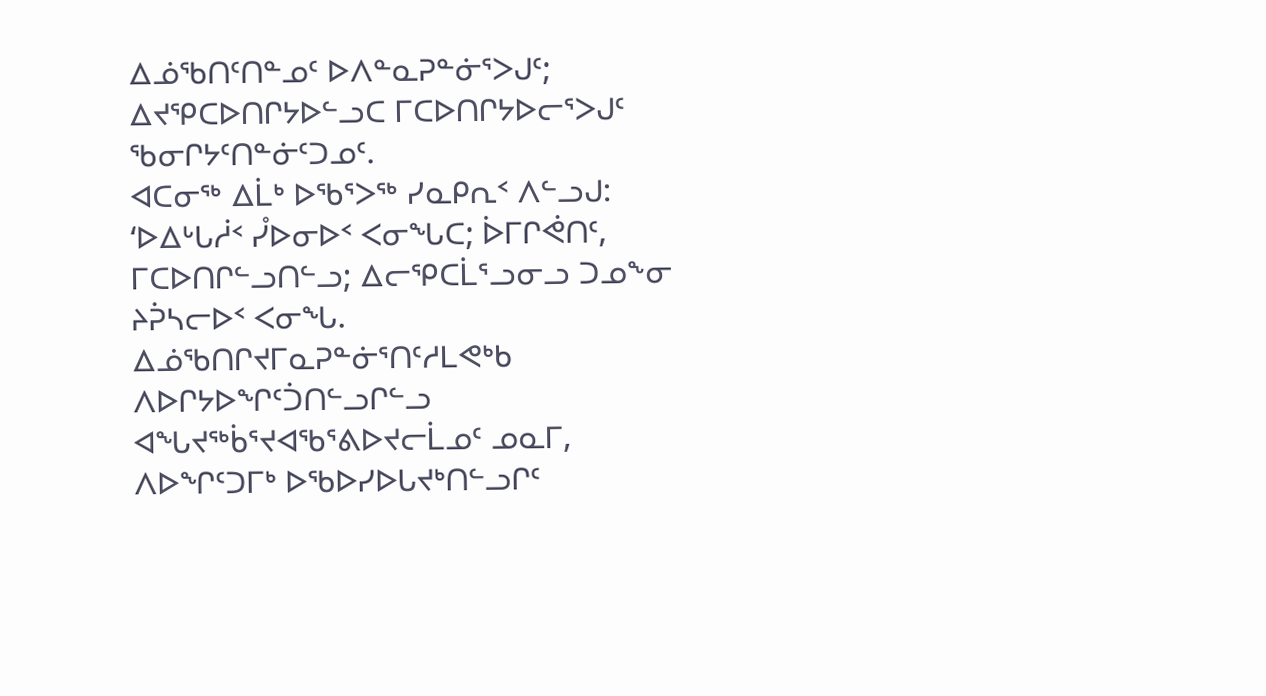ᐃᓅᖃᑎᑦᑎᓐᓄᑦ ᐅᐱᓐᓇᕈᓐᓃᕐᐳᒍᑦ; ᐃᔪᕿᑕᐅᑎᒋᔭᐅᓪᓗᑕ ᒥᑕᐅᑎᒋᔭᐅᓕᕐᐳᒍᑦ ᖃᓂᒋᔭᑦᑎᓐᓃᑦᑐᓄᑦ.
ᐊᑕᓂᖅ ᐃᒫᒃ ᐅᖃᕐᐳᖅ ᓯᓇᑭᕆᑉ ᐱᓪᓗᒍ: ‘ᐅᐃᒡᒐᓲᑉ ᓮᐅᓂᐅᑉ ᐸᓂᖓᑕ; ᐆᒥᒋᕚᑎᑦ, ᒥᑕᐅᑎᒋᓪᓗᑎᓪᓗ; ᐃᓕᕿᑕᒫᕐᓗᓂᓗ ᑐᓄᖕᓂ ᔨᕉᓴᓕᐅᑉ ᐸᓂᖓ.
ᐃᓅᖃᑎᒋᔪᒥᓇᕈᓐᓃᕐᑎᑦᓱᒪᕙᒃᑲ ᐱᐅᒋᔭᐅᖏᑦᑑᑎᓪᓗᒋᓪᓗ ᐊᖓᔪᖅᑳᕐᔪᐊᖃᕐᕕᐅᔪᓕᒫᓄᑦ ᓄᓇᒥ, ᐱᐅᖏᑦᑐᒥᒃ ᐅᖃᐅᓯᐅᒐᔪᒃᑎᓪᓗᒋᑦ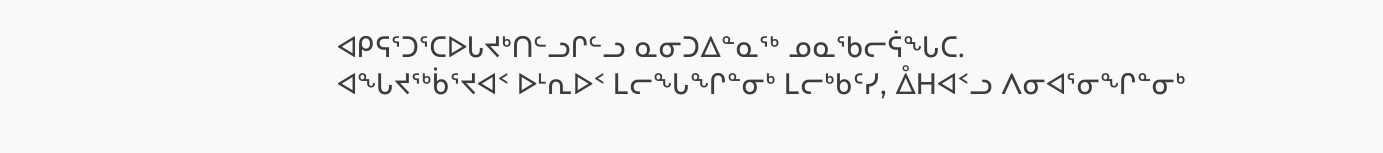ᐊᑭᕋᕐᑐᕐᑕᐅᒐᔪᒃᑎᓪᓗᒋᓪᓗ ᓇᓂᑐᐃᓐᓇᖅ ᓄᓇᖃᓕᕌᖓᑕ.
ᐊᖓᔪᖅᑳᕐᔪᐊᑉ ᐅᒻᕆᐅᑉ ᒪᓕᖓᖏᓐᓂᒃ ᒪᓕᒃᑲᑦᓯ, ᐂᕼᐊᑉᓗ ᐱᓂᐊᕐᓂᖏᓐᓂᒃ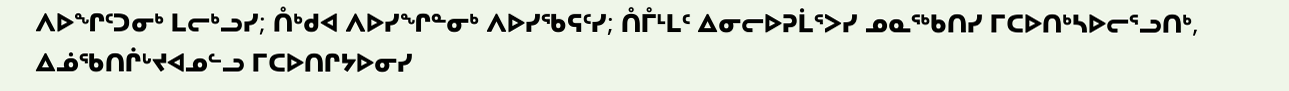ᐱᐅᖏᑦᑐᓂᒃ ᒪᓕᒃᓗᓯ; ᑍᒃᑯᐊ ᐱᐅᓯᖏᓐᓂᒃ ᐱᐅᓯᖃᕋᑦᓯ; ᑍᒤᒻᒪᑦ ᐃᓂᓕᐅᕈᒫᕐᐳᓯ ᓄᓇᖅᑲᑎᓯ ᒥᑕᐅᑎᒃᓴᐅᓕᕐᓗᑎᒃ, ᐃᓅᖃᑎᒌᒡᔪᐊᓄᓪᓗ ᒥᑕᐅᑎᒋᔭᐅᓂᓯ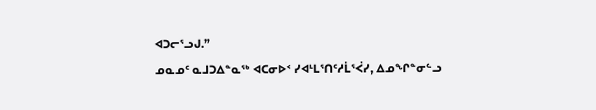ᐊᑐᓕᕐᓗᒍ.”
ᓄᓇᓄᑦ ᓇᒧᑐᐃᓐᓇᖅ ᐊᑕᓂᐅᑉ ᓯᐊᒻᒪᕐᑎᑦᓱᒫᕐᐹᓯ, ᐃᓄᖏᓐᓂᓪᓗ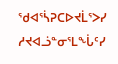ᖁᐊᕐᓵᕈᑕᐅᔪᒫᕐᐳᓯ ᓱᔪᐊᓘᓐᓂᕐᒪᖔᑦᓯ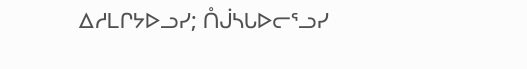ᐃᓱᒪᒋᔭᐅᓗᓯ; ᑍᒎᓴᒐᐅᓕᕐᓗᓯ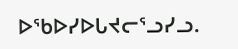ᐅᖃᐅᓯᐅᒐᔪᓕᕐᓗᓯᓗ.